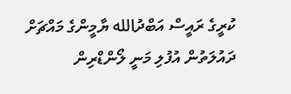ކުރީގެ ރައީސް އަބްދުالله ޔާމީންގެ މައްޗަށް ދައުލަތުން އުފުލި މަނީ ލޯންޑްރިން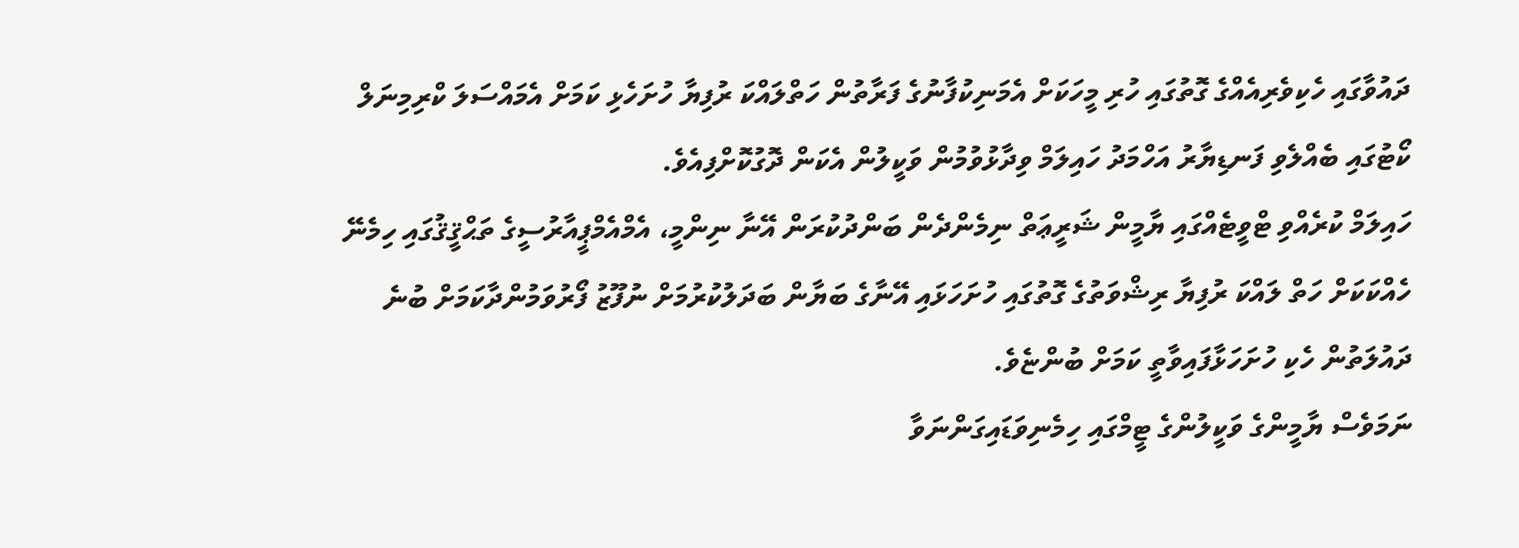ދައުވާގައި ހެކިވެރިއެއްގެ ގޮތުގައި ހުރި މީހަކަށް އެމަނިކުފާނުގެ ފަރާތުން ހަތްލައްކަ ރުފިޔާ ހުށަހެޅި ކަމަށް އެމައްސަލަ ކްރިމިނަލް ކޯޓުގައި ބެއްލެވި ފަނޑިޔާރު އަހްމަދު ހައިލަމް ވިދާޅުވުމުން ވަކީލުން އެކަން ދޮގުކޮށްފިއެވެ.
ހައިލަމް ކުރެއްވި ޓްވީޓެއްގައި ޔާމީން ޝަރީޢަތް ނިމެންދެން ބަންދުކުރަން އޭނާ ނިންމީ، އެމްއެމްޕީއާރުސީގެ ތަޙްޤީޤުގައި ހިމެނޭ ހެއްކަކަށް ހަތް ލައްކަ ރުފިޔާ ރިޝްވަތުގެ ގޮތުގައި ހުށަހަޅައި އޭނާގެ ބަޔާން ބަދަލުކުރުމަށް ނުފޫޒު ފޯރުވަމުންދާކަމަށް ބުނެ ދައުލަތުން ހެކި ހުށަހަޅާފައިވާތީ ކަމަށް ބުންޏެވެ.
ނަމަވެސް ޔާމީންގެ ވަކީލުންގެ ޓީމްގައި ހިމެނިވަޑައިގަންނަވާ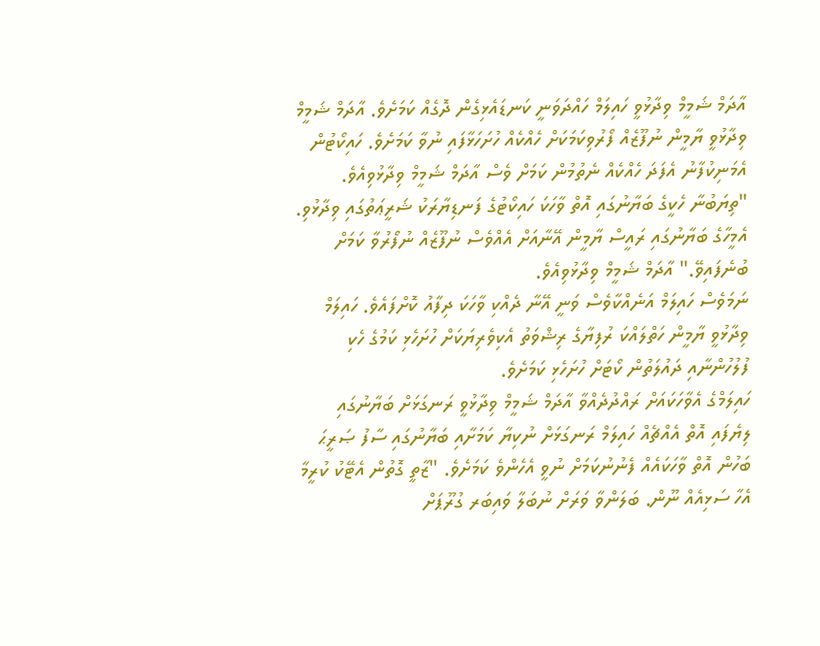އާދަމް ޝަމީމް ވިދާޅުވީ ހައިލަމް ހައްދަވަނީ ކަނޑައެޅިގެން ދޮގެއް ކަމަށެވެ. އާދަމް ޝަމީމް ވިދާޅުވީ ޔާމީން ނުފޫޒެއް ފޯރުވިކަމަކަށް ހެއްކެއް ހުށަހަޅާފައި ނުވާ ކަމަށެވެ. ހައިކޯޓުން އެމަނިކުފާނު އެފަދަ ހެއްކެއް ނެތުމުން ކަމަށް ވެސް އާދަމް ޝަމީމް ވިދާޅުވިއެވެ. "ތިޔަބުނާ ހެކީގެ ބަޔާނުގައި އޮތް ވާހަކަ ހައިކޯޓުގެ ފަނޑިޔާރަކު ޝަރީޢަތުގައި ވިދާޅުވި. އެމީހާގެ ބަޔާނުގައި ރައީސް ޔާމީން އޭނާއަށް އެއްވެސް ނުފޫޒެއް ނުފޯރުވާ ކަމަށް ބުނެފައިވޭ." އާދަމް ޝަމީމް ވިދާޅުވިއެވެ.
ނަމަވެސް ހައިލަމް އަނެއްކާވެސް ވަނީ އޭނާ ދެއްކި ވާހަކަ ދިފާއު ކޮށްފައެވެ. ހައިލަމް ވިދާޅުވީ ޔާމީން ހަތްލައްކަ ރުފިޔާގެ ރިޝްވަތު އެކިވެރިޔަކަށް ހުށަހެޅި ކަމުގެ ހެކި ފުލުހުންނާއި ދައުލަތުން ކޯޓަށް ހުށަހެޅި ކަމަށެވެ.
ހައިލަމްގެ އެވާހަކައަށް ރައްދުދެއްވާ އާދަމް ޝަމީމް ވިދާޅުވީ ރަނގަޅަށް ބަޔާނުގައި ލިޔެފައި އޮތް އެއްޗެއް ހައިލަމް ރަނގަޅަށް ނުކިޔާ ކަމަށާއި ބަޔާނުގައި ސާފު ޞަރީޙަ ބަހުން އޮތް ވާހަކައެއް ފެނުނުކަމަށް ނުވީ އެހެންވެ ކަމަށެވެ. "ޒާތީ ގޮތުން އެޓޭކު ކުރީމާ އެހާ ސަޅިއެއް ނޫން. ބަލަންވާ ވަރަށް ނުބަލާ ވައިބަރ ގުރޫޕަށް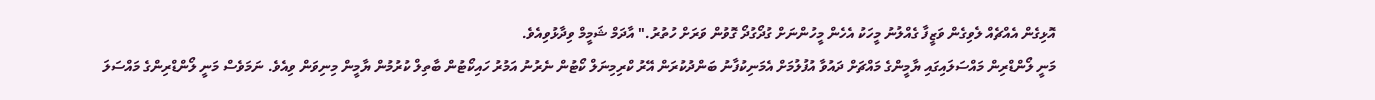އޮޅިގެން އެއްޗެއް ލެވިގެން ވަޒީފާ ގެއްލުނު މީހަކު އެހެން މީހުންނަށް ގުދޯގުދޯ ގޮވުން ވަރަށް ހުތުރު." އާދަމް ޝަމީމް ވިދާޅުވިއެވެ.
މަނީ ލޯންޑްރިން މައްސަލައިގައި ޔާމީންގެ މައްޗަށް ދައުވާ އުފުލުމަށް އެމަނިކުފާނު ބަންދުކުރަން އޭރު ކްރިމިނަލް ކޯޓުން ނެރުނު އަމުރު ހައިކޯޓުން ބާތިލް ކުރުމުން ޔާމީން މިނިވަން ވިއެވެ. ނަމަވެސް މަނީ ލޯންޑްރިންގެ މައްސަލަ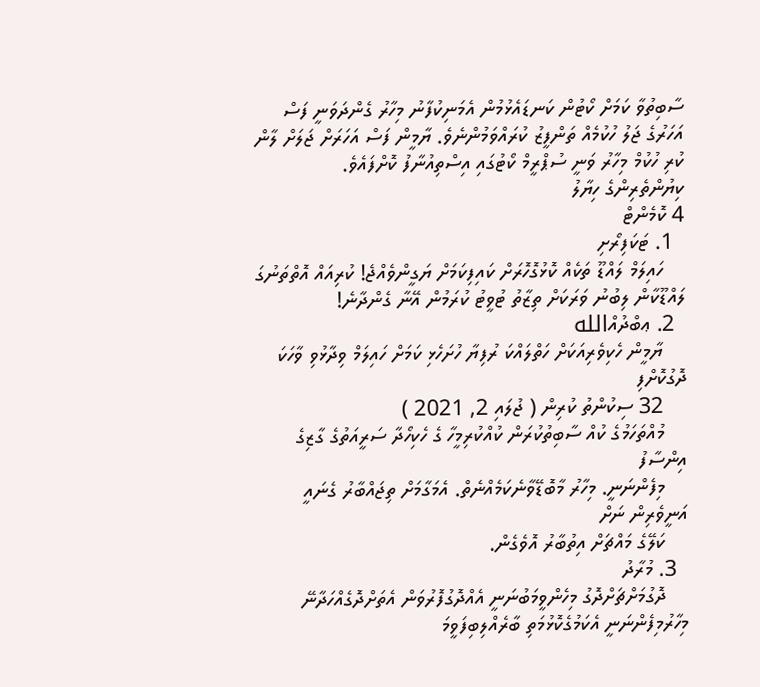ސާބިތުވާ ކަމަށް ކޯޓުން ކަނޑައެޅުމުން އެމަނިކުފާނު މިހާރު ގެންދަވަނީ ފަސް އަހަރުގެ ޖަލު ހުކުމެއް ތަންފީޒު ކުރައްވަމުންނެވެ. ޔާމީން ފަސް އަހަރަށް ޖަލަށް ލާން ކުރި ހުކުމް މިހާރު ވަނީ ސުޕްރީމް ކޯޓުގައި އިސްތިއުނާފު ކޮށްފައެވެ.
ކިޔުންތެރިންގެ ހިޔާލު
4 ކޮމެންޓް
  1. ޓަކަފިރޯށި
    ހައިލަމް ލައްޑޫ ތަކެއް ކޮޅުގޮހޮރަށް ކައިފިކަމަށް ޔަގީންވެއްޖެ! ކުރިއައް އޮތްތަނުގަ ލައްޑޫކާން ލިބުނު ވަރަކަށް ތިޒާތު ޓުވީޓު ކުރަމުން އޭނާ ގެންދާނެ!
  2. ޢބްދުއްالله
    ޔާމީން ހެކިވެރިއަކަށް ހަތްލައްކަ ރުފިޔާ ހުށަހެޅި ކަމަށް ހައިލަމް ވިދާޅުވި ވާހަކަ ދޮގުކޮށްފި
    32 ސިކުންތު ކުރިން ( ޖުލައި 2, 2021 )
    މުއްތަހަމުގެ ކުއް ސާބިތުކުރަން ކުއްކުރިމީހާ ގެ ހެކިހޯދާ ސަރީއަތުގެ ގާޒިގެ އިންސާފު
    މިފެންނަނީ. މިހާރު މާބޮޑޭވާނެކަމެއްނެތް. އެމަގާމަށް ތިޖައްބާރު ގެނައީ އަނީވެރިން ނަށް
    ކަލޭގެ މައްޗަށް އިތުބާރު އޮވެގެން.
  3. މުރާދު
    ދޮގުމަށްޗަށްދޮގު މިހެންވީމަބުނަނީ އެއްދޮގުފޮރުވަން އެތަށްދޮގެއްހަދާނޭ މިހާރުމިފެންނަނީ އެކަމުގެކޮޅުމަތި ބާރެއްލިބިފަވީމަ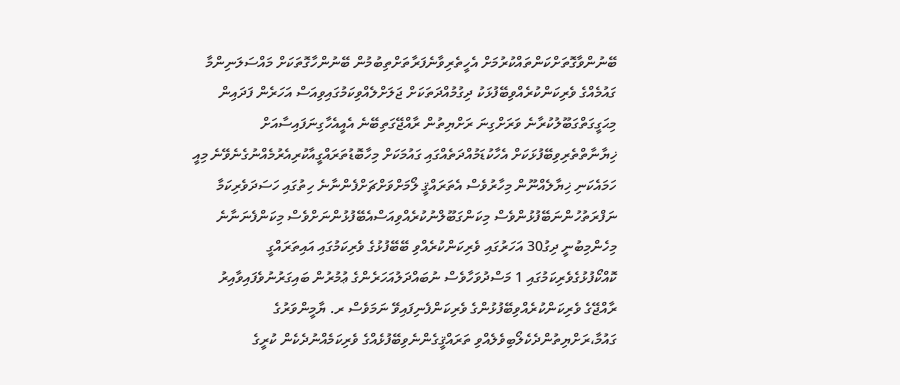ބޭނުންވާގޮތަށްކަންތައްކުރުމަށް އެހީތެރިވާނެފަރާތަށްތިބުމުން ބޭނުންހާގޮތަކަށް މައްސަލަނިންމާ ގައުމެއްގެ ވެރިކަންކުރެއްވިބޭފުޅަކު ދިގުމުއްދަތަކަށް ޖަލަށްލެއްވިކަމުގައިވިއަސް އަހަރެން ފަދައިން މިޙަގީގަތްގަބޫލުކުރާނެ ވަރަށްގިނަ ރަށްޔިތުން ރާއްޖޭގަތިބޭނެ އެއީއެހާގިނަފައިސާއަށް ޚިޔާނާތްތެރިވިބޭފުޅަކަށް އެހާކުޑަމުއްދަތެއްގައި ގައުމަކަށް މިހާބޮޑުތަރައްގީއާކުރިއެރުމެއްނުގެނެވޭނެ މިއީ ހަމައެކަނި ޚިޔާލެއްނޫން މިހާރުވެސް އެތަރައްޤީ ލޯމަށްވަށްޗަށްފެންނާނެ ހިތުގައި ހަސަދަވެރިކަމާ ނަފްރަތުހުންނަބޭފުޅުންވެސް މިކަންގަބޫލްނުކުރެއްވިއަސްއެބޭފުޅުންނަށްވެސް މިކަންފެނަނާނެ މިހެންމިބުނީ ދިގު30 އަހަރުގައި ވެރިކަންކުރެއްވި ބޭބޭފުޅުގެ ވެރިކަމުގައި އައިތަރައްގީ ކޮއްކޯފުޅުގެވެރިކަމުގައި 1 މަސްދުވަހާވެސް ނުބައްދަލުއަހަރެންގެ ޢުމުރުން ބައިގަރުނުވެފައިވާއިރު ރާއްޖޭގެ ވެރިކަންކުރެއްވިބޭފުޅުންގެ ވެރިކަންފެނިފައިވޭ ނަމަވެސް ރ. ޔާމީންވަރުގެ ގައުމާ،ރަށްޔިތުންދެކެލޯބިވެލެއްވި ތަރައްޤީގެންނެވިބޭފުޅެއްގެ ވެރިކަމެއްނުދެކެން ކުރީގެ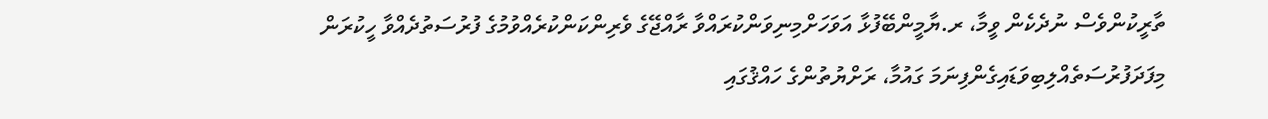ތާރީކުންވެސް ނުދެކެން ވީމާ، ރ.ޔާމީންބޭފުޅާ އަވަހަށްމިނިވަންކުރައްވާ ރާއްޖޭގެ ވެރިންކަންކުރެއްވުމުގެ ފުރުސަތުދެއްވާ ހީކުރަން މިފަދަފުރުސަތެއްލިބިވަޑައިގެންފިނަމަ ގައުމާ، ރަށްޔުތުންގެ ހައްޤުގައި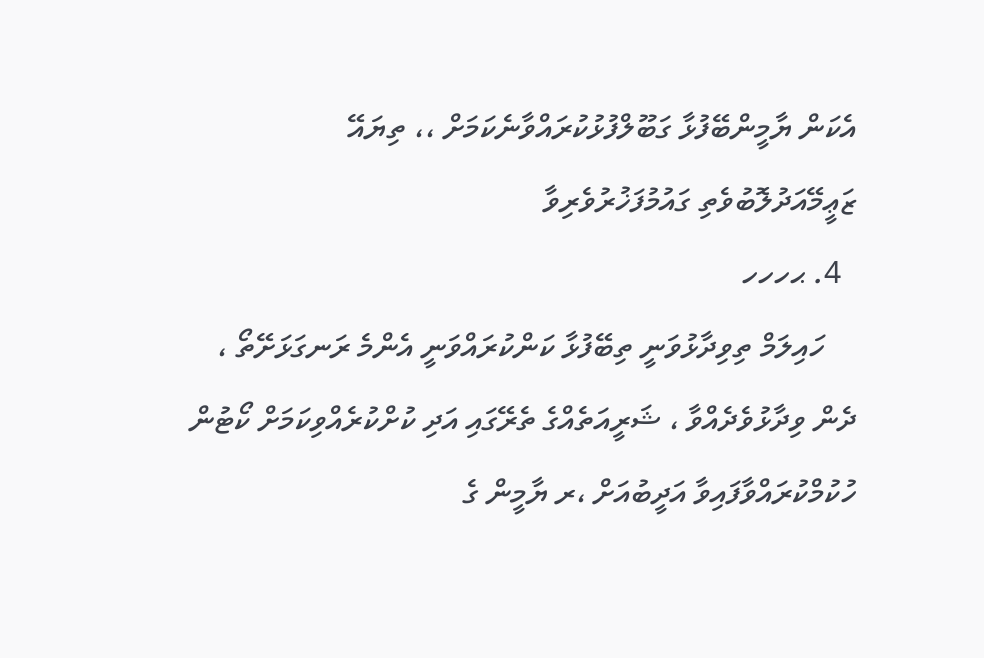އެކަން ޔާމީންބޭފުޅާ ގަބޫލްފުޅުކުރައްވާނެކަމަށް ،، ތިޔައޭ ޒަޢީމޭއަދުލޮބުވެތި ގައުމުފަޚުރުވެރިވާ
  4. ޙހހހ
    ހައިލަމް ތިވިދާޅުވަނީ ތިބޭފުޅާ ކަންކުރައްވަނީ އެންމެ ރަނގަޅަށޭތޯ ، ދެން ވިދާޅުވެދެއްވާ ، ޝަރީއަތެއްގެ ތެރޭގައި އަދި ކުށްކުރެއްވިކަމަށް ކޯޓުން ހުކުމްކުރައްވާފައިވާ އަދީބުއަށް ،ރ ޔާމީން ގެ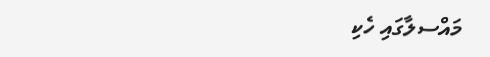މައްސލާގައި ހެކި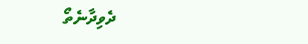ދެވިދާނެތޯ